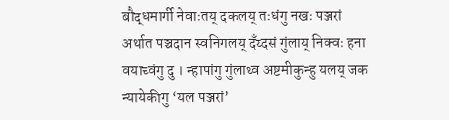बौद्धमार्गी नेवाःतय् दकलय् तःधंगु नखः पञ्जरां अर्थात पञ्चदान स्वनिगलय् दँय्दसं गुंलाय् निक्वः हना वयाच्वंगु दु । न्हापांगु गुंलाथ्व अष्टमीकुन्हु यलय् जक न्यायेकीगु ‘यल पञ्जरां’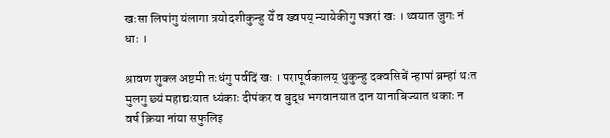खःसा लिपांगु यंलागा त्रयोदशीकुन्हु येँ व ख्वपय् न्यायेकीगु पञ्जरां खः । थ्वयात जुगः नं धाः ।

श्रावण शुक्ल अष्टमी तःधंगु पर्वदिं खः । परापूर्वकालय् थुकुन्हु दक्वसिबें न्हापां ब्रम्हां थःत मुलगु छ्यं महाद्यःयात ध्यंकाः दीपंकर व बुद्ध भगवानयात दान यानाबिज्यात धकाः न वर्ष क्रिया नांया सफुलिइ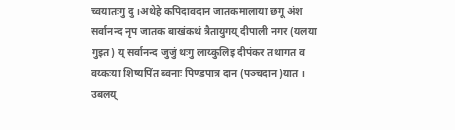च्वयातःगु दु ।अथेहे कपिदावदान जातकमालाया छगू अंश सर्वानन्द नृप जातक बाखंकथं त्रैतायुगय् दीपाली नगर (यलया गुइत) य् सर्वानन्द जुजुं थःगु लाय्कुलिइ दीपंकर तथागत व वय्कःया शिष्यपिंत ब्वनाः पिण्डपात्र दान (पञ्चदान)यात । उबलय्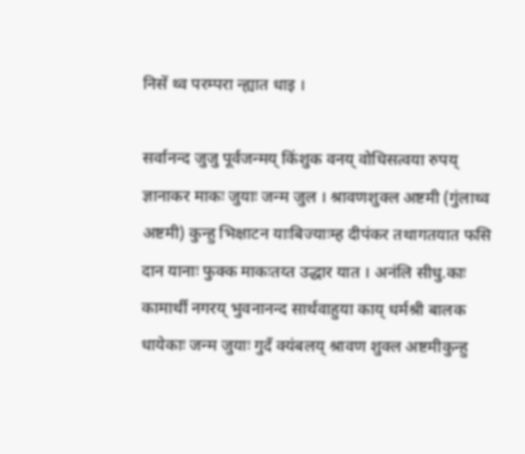निसें थ्व परम्परा न्ह्यात धाइ ।

सर्वानन्द जुजु पूर्वजन्मय् किंशुक वनय् वोधिसत्वया रुपय् ज्ञानाकर माकः जुयाः जन्म जुल । श्रावणशुक्ल अष्टमी (गुंलाथ्व अष्टमी) कुन्हु भिक्षाटन याःबिज्याःम्ह दीपंकर तथागतयात फसि दान यानाः फुक्क माकःतय्त उद्धार यात । अनंलि सीधु.काः कामार्थी नगरय् भुवनानन्द सार्थवाहुया काय् धर्मश्री बालक धायेकाः जन्म जुयाः गुदँ क्यंबलय् श्रावण शुक्ल अष्टमीकुन्हु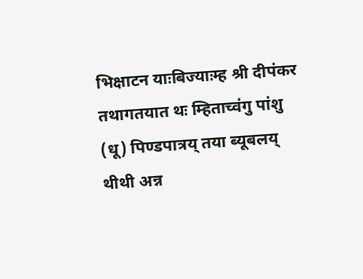भिक्षाटन याःबिज्याःम्ह श्री दीपंकर तथागतयात थः म्हिताच्वंगु पांशु (धू) पिण्डपात्रय् तया ब्यूबलय् थीथी अन्न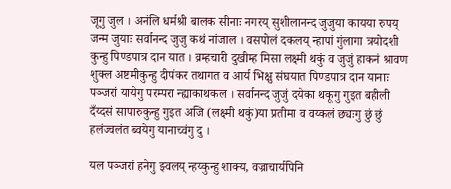जूगु जुल । अनंलि धर्मश्री बालक सीनाः नगरय् सुशीलानन्द जुजुया कायया रुपय् जन्म जुयाः सर्वानन्द जुजु कथं नांजाल । वसपोलं दकलय् न्हापां गुंलागा त्रयोदशी कुन्हु पिण्डपात्र दान यात । व्रम्हचारी दुखीम्ह मिसा लक्ष्मी थकुं व जुजुं हाकनं श्रावण शुक्ल अष्टमीकुन्हु दीपंकर तथागत व आर्य भिक्षु संघयात पिण्डपात्र दान यानाः पञ्जरां यायेगु परम्परा न्ह्याकाथकल । सर्वानन्द जुजुं दयेका थकूगु गुइत बहीली दँय्दसं सापारुकुन्हु गुइत अजि (लक्ष्मी थकुं)या प्रतीमा व वय्कलं छ्यःगु छुं छुं हलंज्वलंत ब्वयेगु यानाच्वंगु दु ।

यल पञ्जरां हनेगु झ्वलय् न्हय्कुन्हु शाक्य, वज्राचार्यपिनि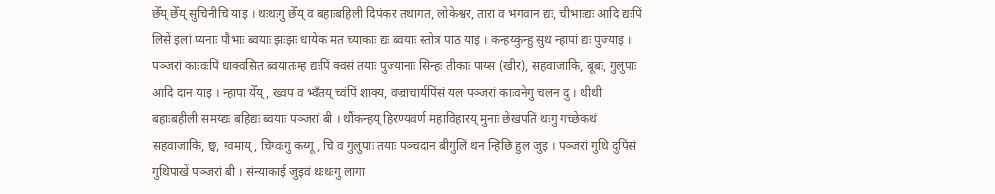छेँय् छेँय् सुचिनीचि याइ । थःथःगु छेँय् व बहाःबहिली दिपंकर तथागत, लोकेश्वर, तारा व भगवान द्यः, चीभाःद्यः आदि द्यःपिं लिसें इलां प्यनाः पौभाः ब्वयाः झःझः धायेक मत च्याकाः द्यः ब्वयाः स्तोत्र पाठ याइ । कन्हय्कुन्हु सुथ न्हापां द्यः पुज्याइ । पञ्जरां काःवःपिं धाक्वसित ब्वयातःम्ह द्यःपिं क्वसं तयाः पुज्यानाः सिन्हः तीकाः पाय्स (खीर), सहवाजाकि, बूबः, गुलुपाः आदि दान याइ । न्हापा येँय्, ख्वप व भ्वँतय् च्वंपिं शाक्य, वज्राचार्यपिंसं यल पञ्जरां काःवनेगु चलन दु । थीथी बहाःबहीली समय्द्यः बहिद्यः ब्वयाः पञ्जरां बी । थौंकन्हय् हिरण्यवर्ण महाविहारय् मुनाः छेखपतिं थःगु गच्छेकथं सहवाजाकि, छ्व, ग्वमाय्, चिग्वःगु कय्गू, चि व गुलुपाः तयाः पञ्चदान बीगुलिं थन न्हिछि हुल जुइ । पञ्जरां गुथि दुपिंसं गुथिपाखें पञ्जरां बी । संन्याकाई जुइवं थःथःगु लागा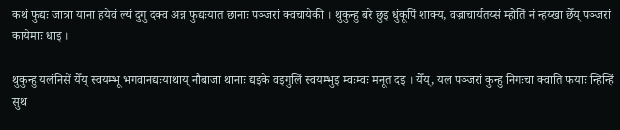कथं फुद्यः जात्रा याना हयेवं ल्यं दुगु दक्व अन्न फुद्यःयात छानाः पञ्जरां क्वचायेकी । थुकुन्हु बरे छुइ धुंकूपिं शाक्य, वज्राचार्यतय्सं म्होतिं नं न्हय्खा छेँय् पञ्जरां कायेमाः धाइ ।

थुकुन्हु यलंनिसें येँय् स्वयम्भू भगवानद्यःयाथाय् नौबाजा थानाः द्यइके वइगुलिं स्वयम्भुइ म्वःम्वः मनूत दइ । येँय्, यल पञ्जरां कुन्हु निगःचा क्वाति फयाः न्हिन्हिं सुथ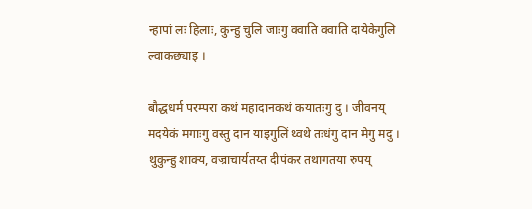न्हापां लः हिलाः, कुन्हु चुलि जाःगु क्वाति क्वाति दायेकेगुलि ल्वाकछ्याइ ।

बौद्धधर्म परम्परा कथं महादानकथं कयातःगु दु । जीवनय् मदयेकं मगाःगु वस्तु दान याइगुलिं थ्वथे तःधंगु दान मेगु मदु । थुकुन्हु शाक्य, वज्राचार्यतय्त दीपंकर तथागतया रुपय्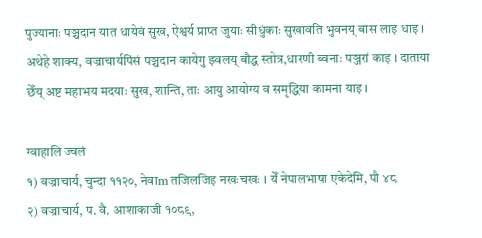पुज्यानाः पञ्चदान यात धायेवं सुख, ऐश्वर्य प्राप्त जुयाः सीधुंकाः सुखावति भुवनय् बास लाइ धाइ । अथेहे शाक्य, वज्राचार्यपिंसं पञ्चदान कायेगु झ्वलय् बौद्ध स्तोत्र,धारणी ब्वनाः पञ्जरां काइ । दाताया छेँय् अष्ट महाभय मदयाः सुख, शान्ति, ताः आयु आयोग्य व समृद्धिया कामना याइ ।

ग्वाहालि ज्वलं
१) वज्राचार्य, चुन्दा ११२०, नेवाm तजिलजिइ नखःचखः । येँ नेपालभाषा एकेदेमि, पौ ४८
२) वज्राचार्य, प. वै. आशाकाजी १०८९,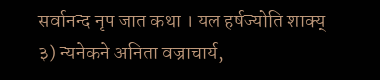सर्वानन्द नृप जात कथा । यल हर्षज्योति शाक्य्
३) न्यनेकने अनिता वज्राचार्य,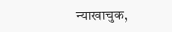न्याखाचुक,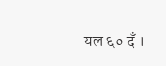यल ६० दँ ।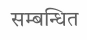सम्बन्धित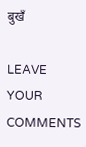बुखँ

LEAVE YOUR COMMENTS